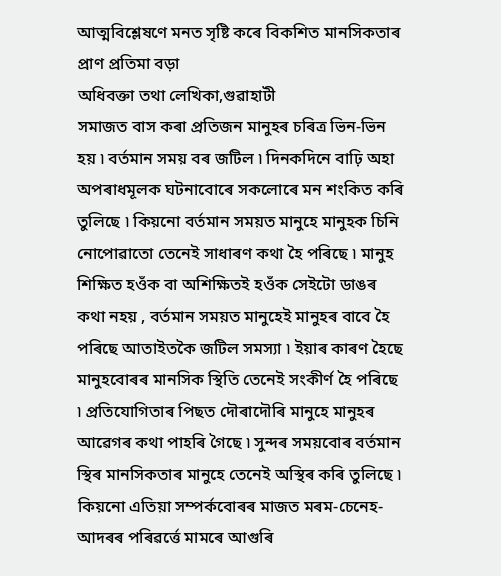আত্মবিশ্লেষণে মনত সৃষ্টি কৰে বিকশিত মানসিকতাৰ
প্ৰাণ প্ৰতিমা বড়া
অধিবক্তা তথা লেখিকা,গুৱাহাটী
সমাজত বাস কৰা প্ৰতিজন মানুহৰ চৰিত্ৰ ভিন-ভিন হয় ৷ বৰ্তমান সময় বৰ জটিল ৷ দিনকদিনে বাঢ়ি অহা অপৰাধমূলক ঘটনাবোৰে সকলোৰে মন শংকিত কৰি তুলিছে ৷ কিয়নো বৰ্তমান সময়ত মানুহে মানুহক চিনি নোপোৱাতো তেনেই সাধাৰণ কথা হৈ পৰিছে ৷ মানুহ শিক্ষিত হওঁক বা অশিক্ষিতই হওঁক সেইটো ডাঙৰ কথা নহয় , বৰ্তমান সময়ত মানুহেই মানুহৰ বাবে হৈ পৰিছে আতাইতকৈ জটিল সমস্যা ৷ ইয়াৰ কাৰণ হৈছে মানুহবোৰৰ মানসিক স্থিতি তেনেই সংকীৰ্ণ হৈ পৰিছে ৷ প্ৰতিযোগিতাৰ পিছত দৌৰাদৌৰি মানুহে মানুহৰ আৱেগৰ কথা পাহৰি গৈছে ৷ সুন্দৰ সময়বোৰ বৰ্তমান স্থিৰ মানসিকতাৰ মানুহে তেনেই অস্থিৰ কৰি তুলিছে ৷ কিয়নো এতিয়া সম্পৰ্কবোৰৰ মাজত মৰম-চেনেহ-আদৰৰ পৰিৱৰ্ত্তে মামৰে আগুৰি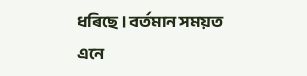ধৰিছে । বৰ্তমান সময়ত এনে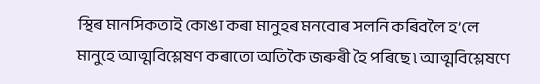স্থিৰ মানসিকতাই কোঙা কৰা মানুহৰ মনবোৰ সলনি কৰিবলৈ হ’লে মানুহে আত্মবিশ্লেষণ কৰাতো অতিকৈ জৰুৰী হৈ পৰিছে ৷ আত্মবিশ্লেষণে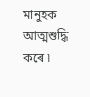মানুহক আত্মশুদ্ধি কৰে ৷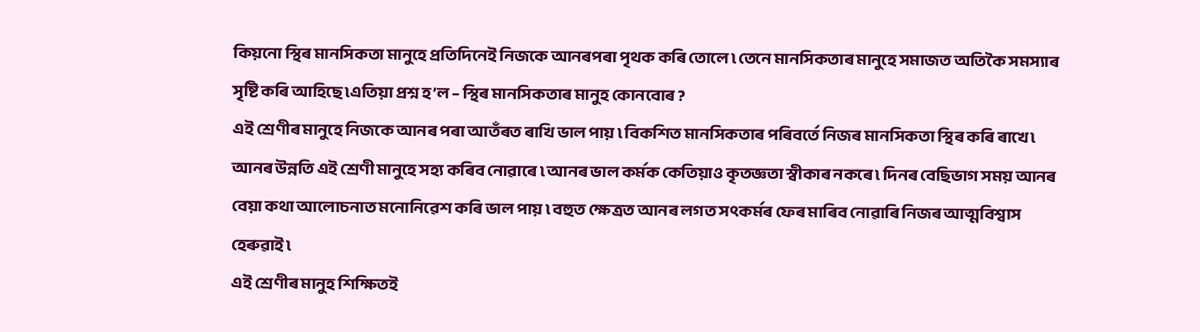কিয়নো স্থিৰ মানসিকতা মানুহে প্ৰতিদিনেই নিজকে আনৰপৰা পৃথক কৰি তোলে ৷ তেনে মানসিকতাৰ মানুহে সমাজত অতিকৈ সমস্যাৰ সৃষ্টি কৰি আহিছে ৷এতিয়া প্ৰশ্ন হ’ল – স্থিৰ মানসিকতাৰ মানুহ কোনবোৰ ?
এই শ্ৰেণীৰ মানুহে নিজকে আনৰ পৰা আতঁৰত ৰাখি ভাল পায় ৷ বিকশিত মানসিকতাৰ পৰিবৰ্তে নিজৰ মানসিকতা স্থিৰ কৰি ৰাখে ৷ আনৰ উন্নতি এই শ্ৰেণী মানুহে সহ্য কৰিব নোৱাৰে ৷ আনৰ ভাল কৰ্মক কেতিয়াও কৃতজ্ঞতা স্বীকাৰ নকৰে ৷ দিনৰ বেছিভাগ সময় আনৰ বেয়া কথা আলোচনাত মনোনিৱেশ কৰি ভাল পায় ৷ বহুত ক্ষেত্ৰত আনৰ লগত সৎকৰ্মৰ ফেৰ মাৰিব নোৱাৰি নিজৰ আত্মবিশ্বাস হেৰুৱাই ৷
এই শ্ৰেণীৰ মানুহ শিক্ষিতই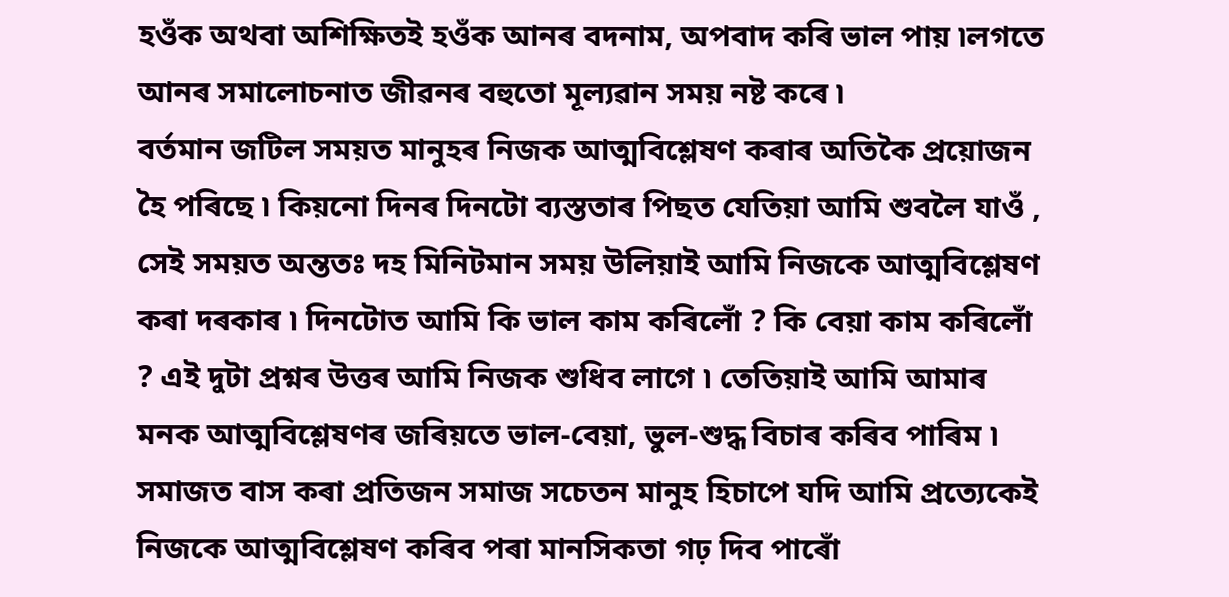হওঁক অথবা অশিক্ষিতই হওঁক আনৰ বদনাম, অপবাদ কৰি ভাল পায় ৷লগতে আনৰ সমালোচনাত জীৱনৰ বহুতো মূল্যৱান সময় নষ্ট কৰে ৷
বৰ্তমান জটিল সময়ত মানুহৰ নিজক আত্মবিশ্লেষণ কৰাৰ অতিকৈ প্ৰয়োজন হৈ পৰিছে ৷ কিয়নো দিনৰ দিনটো ব্যস্ততাৰ পিছত যেতিয়া আমি শুবলৈ যাওঁ , সেই সময়ত অন্ততঃ দহ মিনিটমান সময় উলিয়াই আমি নিজকে আত্মবিশ্লেষণ কৰা দৰকাৰ ৷ দিনটোত আমি কি ভাল কাম কৰিলোঁ ? কি বেয়া কাম কৰিলোঁ ? এই দুটা প্ৰশ্নৰ উত্তৰ আমি নিজক শুধিব লাগে ৷ তেতিয়াই আমি আমাৰ মনক আত্মবিশ্লেষণৰ জৰিয়তে ভাল-বেয়া, ভুল-শুদ্ধ বিচাৰ কৰিব পাৰিম ৷ সমাজত বাস কৰা প্ৰতিজন সমাজ সচেতন মানুহ হিচাপে যদি আমি প্ৰত্যেকেই নিজকে আত্মবিশ্লেষণ কৰিব পৰা মানসিকতা গঢ় দিব পাৰোঁ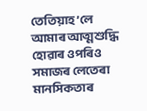তেতিয়াহ’লে আমাৰ আত্মশুদ্ধি হোৱাৰ ওপৰিও সমাজৰ লেতেৰা মানসিকতাৰ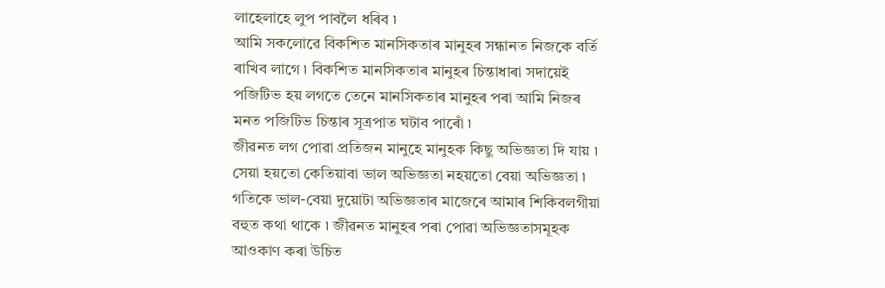লাহেলাহে লুপ পাবলৈ ধৰিব ৷
আমি সকলোৱে বিকশিত মানসিকতাৰ মানুহৰ সন্ধানত নিজকে বৰ্তি ৰাখিব লাগে ৷ বিকশিত মানসিকতাৰ মানুহৰ চিন্তাধাৰা সদায়েই পজিটিভ হয় লগতে তেনে মানসিকতাৰ মানুহৰ পৰা আমি নিজৰ মনত পজিটিভ চিন্তাৰ সূত্ৰপাত ঘটাব পাৰোঁ ৷
জীৱনত লগ পোৱা প্ৰতিজন মানুহে মানুহক কিছু অভিজ্ঞতা দি যায় ৷ সেয়া হয়তো কেতিয়াবা ভাল অভিজ্ঞতা নহয়তো বেয়া অভিজ্ঞতা ৷ গতিকে ভাল-বেয়া দুয়োটা অভিজ্ঞতাৰ মাজেৰে আমাৰ শিকিবলগীয়া বহুত কথা থাকে ৷ জীৱনত মানুহৰ পৰা পোৱা অভিজ্ঞতাসমূহক আওকাণ কৰা উচিত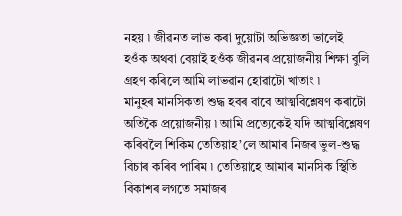নহয় ৷ জীৱনত লাভ কৰা দুয়োটা অভিজ্ঞতা ভালেই হওঁক অথবা বেয়াই হওঁক জীৱনৰ প্ৰয়োজনীয় শিক্ষা বুলি গ্ৰহণ কৰিলে আমি লাভৱান হোৱাটো খাতাং ৷
মানুহৰ মানসিকতা শুদ্ধ হবৰ বাবে আত্মবিশ্লেষণ কৰাটো অতিকৈ প্ৰয়োজনীয় ৷ আমি প্ৰত্যেকেই যদি আত্মবিশ্লেষণ কৰিবলৈ শিকিম তেতিয়াহ’লে আমাৰ নিজৰ ভুল-শুদ্ধ বিচাৰ কৰিব পাৰিম ৷ তেতিয়াহে আমাৰ মানসিক স্থিতি বিকাশৰ লগতে সমাজৰ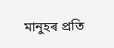মানুহৰ প্ৰতি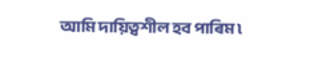আমি দায়িত্বশীল হব পাৰিম ৷